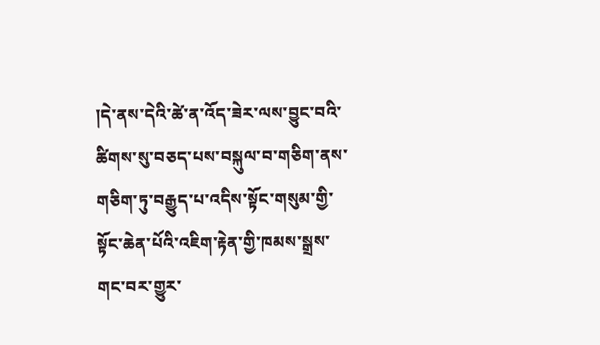།དེ་ནས་དེའི་ཚེ་ན་འོད་ཟེར་ལས་བྱུང་བའི་ཚིགས་སུ་བཅད་པས་བསྐུལ་བ་གཅིག་ནས་གཅིག་ཏུ་བརྒྱུད་པ་འདིས་སྟོང་གསུམ་གྱི་སྟོང་ཆེན་པོའི་འཇིག་རྟེན་གྱི་ཁམས་སྒྲས་གང་བར་གྱུར་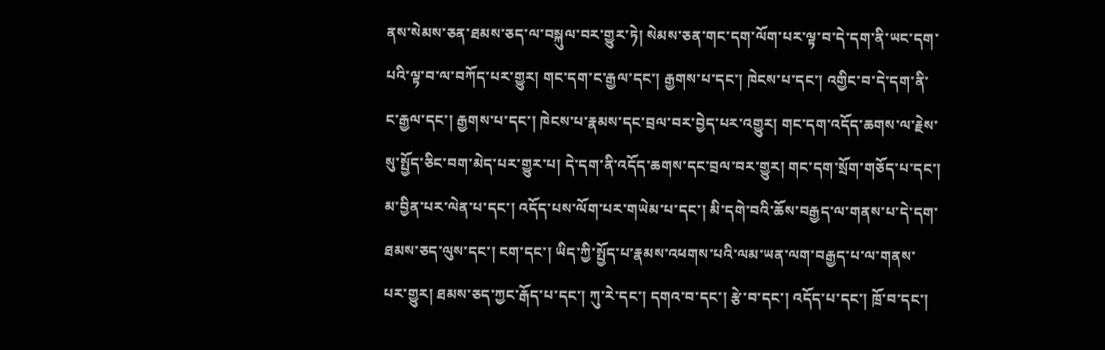ནས་སེམས་ཅན་ཐམས་ཅད་ལ་བསྐུལ་བར་གྱུར་ཏེ། སེམས་ཅན་གང་དག་ལོག་པར་ལྟ་བ་དེ་དག་ནི་ཡང་དག་པའི་ལྟ་བ་ལ་བཀོད་པར་གྱུར། གང་དག་ང་རྒྱལ་དང་། རྒྱགས་པ་དང་། ཁེངས་པ་དང་། འགྱིང་བ་དེ་དག་ནི་ང་རྒྱལ་དང་། རྒྱགས་པ་དང་། ཁེངས་པ་རྣམས་དང་བྲལ་བར་བྱེད་པར་འགྱུར། གང་དག་འདོད་ཆགས་ལ་རྗེས་སུ་སྤྱོད་ཅིང་བག་མེད་པར་གྱུར་པ། དེ་དག་ནི་འདོད་ཆགས་དང་བྲལ་བར་གྱུར། གང་དག་སྲོག་གཅོད་པ་དང་། མ་བྱིན་པར་ལེན་པ་དང་། འདོད་པས་ལོག་པར་གཡེམ་པ་དང་། མི་དགེ་བའི་ཆོས་བརྒྱད་ལ་གནས་པ་དེ་དག་ཐམས་ཅད་ལུས་དང་། ངག་དང་། ཡིད་ཀྱི་སྤྱོད་པ་རྣམས་འཕགས་པའི་ལམ་ཡན་ལག་བརྒྱད་པ་ལ་གནས་པར་གྱུར། ཐམས་ཅད་ཀྱང་རྒོད་པ་དང་། ཀུ་རེ་དང་། དགའ་བ་དང་། རྩེ་བ་དང་། འདོད་པ་དང་། ཁྲོ་བ་དང་།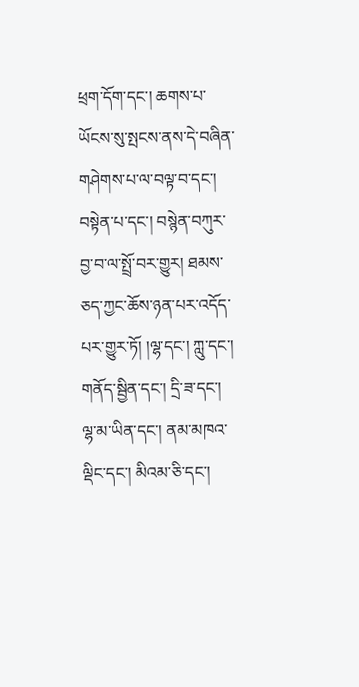ཕྲག་དོག་དང་། ཆགས་པ་ཡོངས་སུ་སྤངས་ནས་དེ་བཞིན་གཤེགས་པ་ལ་བལྟ་བ་དང་། བསྟེན་པ་དང་། བསྙེན་བཀུར་བྱ་བ་ལ་སྤྲོ་བར་གྱུར། ཐམས་ཅད་ཀྱང་ཆོས་ཉན་པར་འདོད་པར་གྱུར་ཏོ། །ལྷ་དང་། ཀླུ་དང་། གནོད་སྦྱིན་དང་། དྲི་ཟ་དང་། ལྷ་མ་ཡིན་དང་། ནམ་མཁའ་ལྡིང་དང་། མིའམ་ཅི་དང་།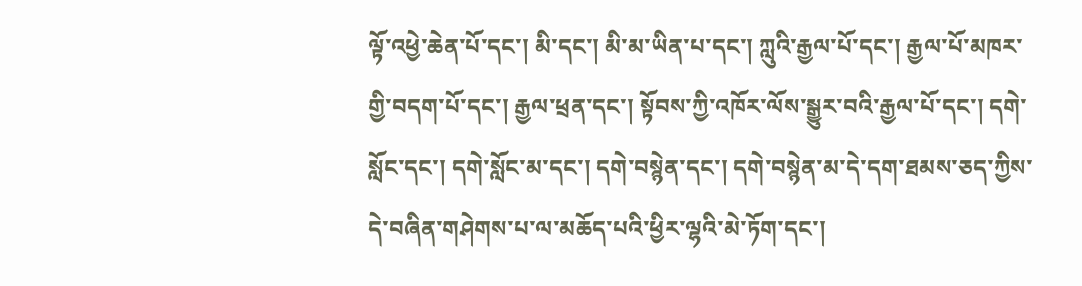ལྟོ་འཕྱེ་ཆེན་པོ་དང་། མི་དང་། མི་མ་ཡིན་པ་དང་། ཀླུའི་རྒྱལ་པོ་དང་། རྒྱལ་པོ་མཁར་གྱི་བདག་པོ་དང་། རྒྱལ་ཕྲན་དང་། སྟོབས་ཀྱི་འཁོར་ལོས་སྒྱུར་བའི་རྒྱལ་པོ་དང་། དགེ་སློང་དང་། དགེ་སློང་མ་དང་། དགེ་བསྙེན་དང་། དགེ་བསྙེན་མ་དེ་དག་ཐམས་ཅད་ཀྱིས་དེ་བཞིན་གཤེགས་པ་ལ་མཆོད་པའི་ཕྱིར་ལྷའི་མེ་ཏོག་དང་།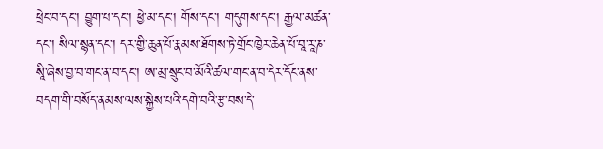ཕྲེང་བ་དང་། བྱུག་པ་དང་། ཕྱེ་མ་དང་། གོས་དང་། གདུགས་དང་། རྒྱལ་མཚན་དང་། སིལ་སྙན་དང་། དར་གྱི་ཆུན་པོ་རྣམས་ཐོགས་ཏེ་གྲོང་ཁྱེར་ཆེན་པོ་བཱ་རཱ་ཎ་སཱི་ཞེས་བྱ་བ་གང་ན་བ་དང་། ཨ་མྲ་སྲུང་བ་མོའི་ཚལ་གང་ན་བ་དེར་དོང་ནས་བདག་གི་བསོད་ནམས་ལས་སྐྱེས་པའི་དགེ་བའི་རྩ་བས་དེ་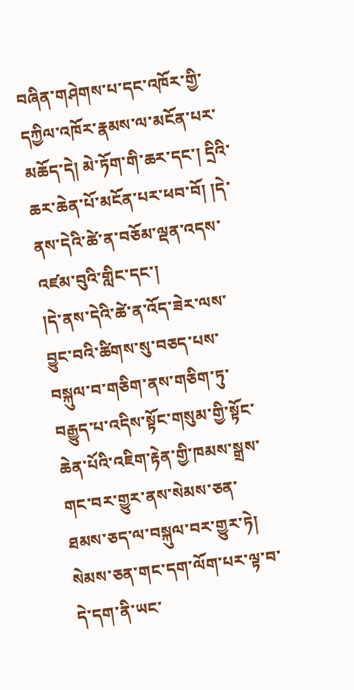བཞིན་གཤེགས་པ་དང་འཁོར་གྱི་དཀྱིལ་འཁོར་རྣམས་ལ་མངོན་པར་མཆོད་དེ། མེ་ཏོག་གི་ཆར་དང་། དྲིའི་ཆར་ཆེན་པོ་མངོན་པར་ཕབ་བོ། །དེ་ནས་དེའི་ཚེ་ན་བཅོམ་ལྡན་འདས་འཛམ་བུའི་གླིང་དང་།
།དེ་ནས་དེའི་ཚེ་ན་འོད་ཟེར་ལས་བྱུང་བའི་ཚིགས་སུ་བཅད་པས་བསྐུལ་བ་གཅིག་ནས་གཅིག་ཏུ་བརྒྱུད་པ་འདིས་སྟོང་གསུམ་གྱི་སྟོང་ཆེན་པོའི་འཇིག་རྟེན་གྱི་ཁམས་སྒྲས་གང་བར་གྱུར་ནས་སེམས་ཅན་ཐམས་ཅད་ལ་བསྐུལ་བར་གྱུར་ཏེ། སེམས་ཅན་གང་དག་ལོག་པར་ལྟ་བ་དེ་དག་ནི་ཡང་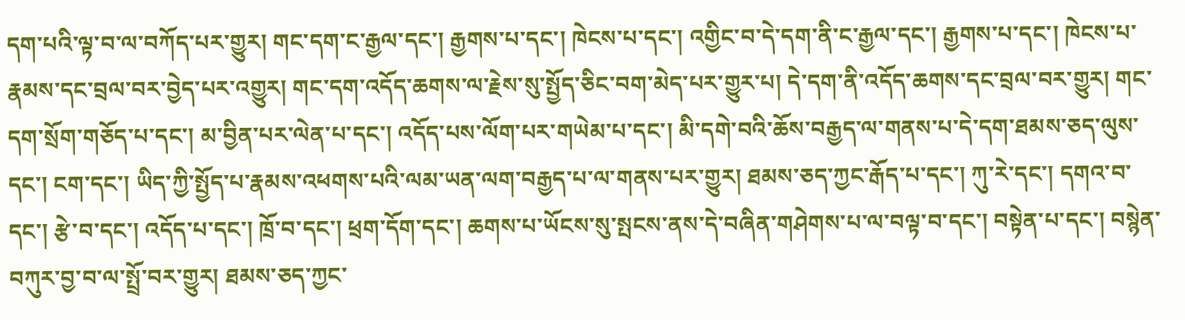དག་པའི་ལྟ་བ་ལ་བཀོད་པར་གྱུར། གང་དག་ང་རྒྱལ་དང་། རྒྱགས་པ་དང་། ཁེངས་པ་དང་། འགྱིང་བ་དེ་དག་ནི་ང་རྒྱལ་དང་། རྒྱགས་པ་དང་། ཁེངས་པ་རྣམས་དང་བྲལ་བར་བྱེད་པར་འགྱུར། གང་དག་འདོད་ཆགས་ལ་རྗེས་སུ་སྤྱོད་ཅིང་བག་མེད་པར་གྱུར་པ། དེ་དག་ནི་འདོད་ཆགས་དང་བྲལ་བར་གྱུར། གང་དག་སྲོག་གཅོད་པ་དང་། མ་བྱིན་པར་ལེན་པ་དང་། འདོད་པས་ལོག་པར་གཡེམ་པ་དང་། མི་དགེ་བའི་ཆོས་བརྒྱད་ལ་གནས་པ་དེ་དག་ཐམས་ཅད་ལུས་དང་། ངག་དང་། ཡིད་ཀྱི་སྤྱོད་པ་རྣམས་འཕགས་པའི་ལམ་ཡན་ལག་བརྒྱད་པ་ལ་གནས་པར་གྱུར། ཐམས་ཅད་ཀྱང་རྒོད་པ་དང་། ཀུ་རེ་དང་། དགའ་བ་དང་། རྩེ་བ་དང་། འདོད་པ་དང་། ཁྲོ་བ་དང་། ཕྲག་དོག་དང་། ཆགས་པ་ཡོངས་སུ་སྤངས་ནས་དེ་བཞིན་གཤེགས་པ་ལ་བལྟ་བ་དང་། བསྟེན་པ་དང་། བསྙེན་བཀུར་བྱ་བ་ལ་སྤྲོ་བར་གྱུར། ཐམས་ཅད་ཀྱང་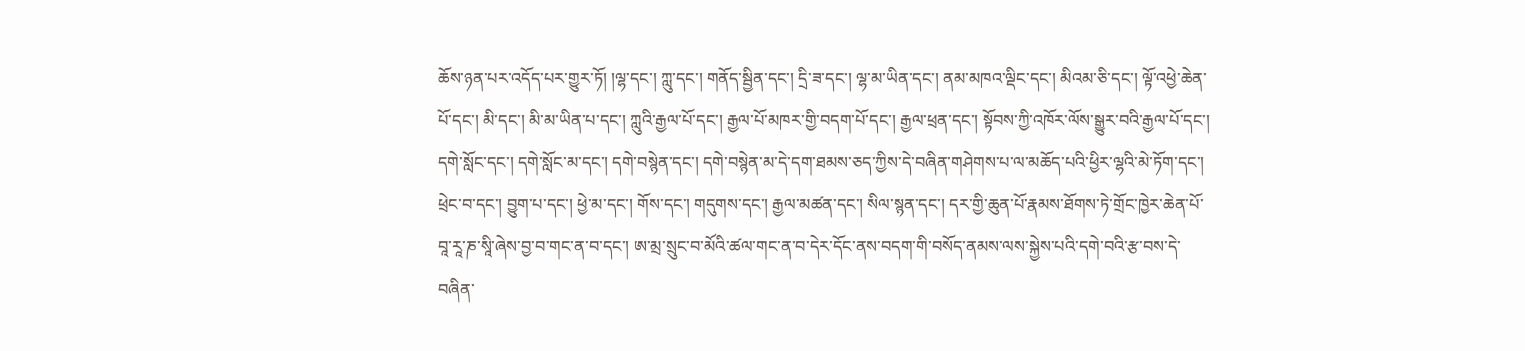ཆོས་ཉན་པར་འདོད་པར་གྱུར་ཏོ། །ལྷ་དང་། ཀླུ་དང་། གནོད་སྦྱིན་དང་། དྲི་ཟ་དང་། ལྷ་མ་ཡིན་དང་། ནམ་མཁའ་ལྡིང་དང་། མིའམ་ཅི་དང་། ལྟོ་འཕྱེ་ཆེན་པོ་དང་། མི་དང་། མི་མ་ཡིན་པ་དང་། ཀླུའི་རྒྱལ་པོ་དང་། རྒྱལ་པོ་མཁར་གྱི་བདག་པོ་དང་། རྒྱལ་ཕྲན་དང་། སྟོབས་ཀྱི་འཁོར་ལོས་སྒྱུར་བའི་རྒྱལ་པོ་དང་། དགེ་སློང་དང་། དགེ་སློང་མ་དང་། དགེ་བསྙེན་དང་། དགེ་བསྙེན་མ་དེ་དག་ཐམས་ཅད་ཀྱིས་དེ་བཞིན་གཤེགས་པ་ལ་མཆོད་པའི་ཕྱིར་ལྷའི་མེ་ཏོག་དང་། ཕྲེང་བ་དང་། བྱུག་པ་དང་། ཕྱེ་མ་དང་། གོས་དང་། གདུགས་དང་། རྒྱལ་མཚན་དང་། སིལ་སྙན་དང་། དར་གྱི་ཆུན་པོ་རྣམས་ཐོགས་ཏེ་གྲོང་ཁྱེར་ཆེན་པོ་བཱ་རཱ་ཎ་སཱི་ཞེས་བྱ་བ་གང་ན་བ་དང་། ཨ་མྲ་སྲུང་བ་མོའི་ཚལ་གང་ན་བ་དེར་དོང་ནས་བདག་གི་བསོད་ནམས་ལས་སྐྱེས་པའི་དགེ་བའི་རྩ་བས་དེ་བཞིན་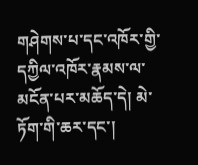གཤེགས་པ་དང་འཁོར་གྱི་དཀྱིལ་འཁོར་རྣམས་ལ་མངོན་པར་མཆོད་དེ། མེ་ཏོག་གི་ཆར་དང་།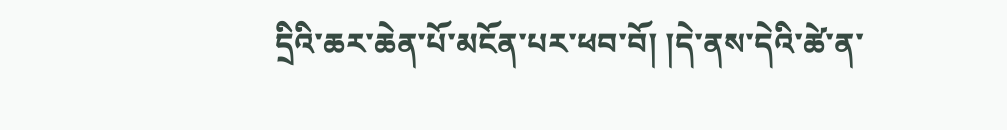དྲིའི་ཆར་ཆེན་པོ་མངོན་པར་ཕབ་བོ། །དེ་ནས་དེའི་ཚེ་ན་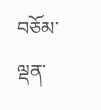བཅོམ་ལྡན་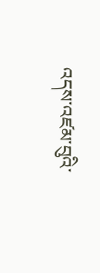འདས་འཛམ་བུའི་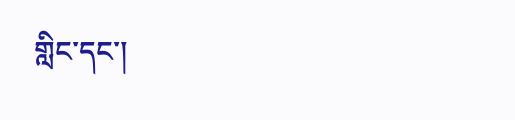གླིང་དང་།